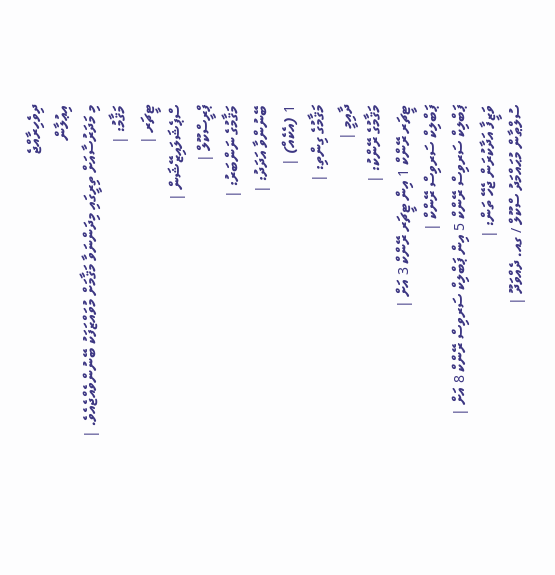ދިވެހިރާއްޖެ
އިޢުލާން
މި މަދަރުސާއަށް ތިރީގައި މިދަންނަވާ މަޤާމަށް މުވައްޒަފަކު ބޭނުންވެއްޖެއެވެ. |
މަޤާމު: |
ޓީޗަރ |
ސްޕެޝަލައިޒޭޝަން |
ޕްރީސްކޫލް |
މަޤާމުގެ ނަންބަރު: |
ބޭނުންވާ އަދަދު: |
1 (އެކެއް) |
މަޤާމުގެ ގިންތި: |
ދާއިމީ |
މަޤާމުގެ ރޭންކު: |
ޓީޗަރ ރޭންކް 1 އިން ޓީޗަރ ރޭންކް 3 އަށް |
ޕަބްލިކް ސަރވިސް ރޭންކް |
ޕަބްލިކް ސަރވިސް ރޭންކް 5 އިން ޕަބްލިކް ސަރވިސް ރޭންކް 8 އަށް |
ވަޒީފާ އަދާކުރަން ޖެހޭ ތަން: |
ސުލްޠާން މުޙައްމަދު ސްކޫލް / ގއ. ދެއްވަދޫ |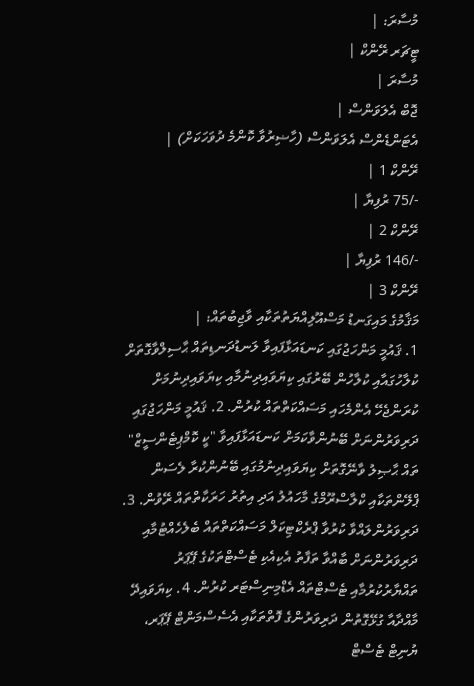މުސާރަ: |
ޓީޗަރ ރޭންކް |
މުސާރަ |
ޖޮބް އެލަވަންސް |
އެޓަންޑެންސް އެލަވަންސް (ހާޟިރުވާ ކޮންމެ ދުވަހަކަށް) |
ރޭންކް 1 |
-/75 ރުފިޔާ |
ރޭންކް 2 |
-/146 ރުފިޔާ |
ރޭންކް 3 |
މަޤާމުގެ މައިގަނޑު މަސްއޫލިއްޔަތުތަކާއި ވާޖިބުތައް: |
1. ޤައުމީ މަންހަޖުގައި ކަނޑައަޅާފައިވާ ލަނޑުދަނޑިތައް ޙާސިލްވާގޮތަށް ކުލާހުގައާއި ކުލާހުން ބޭރުގައި ކިޔަވައިދިނުމާއި ކިޔަވައިދިނުމަށް ކުރަންޖެހޭ އެންމެހައި މަސައްކަތްތައް ކުރުން. 2. ޤައުމީ މަންހަޖުގައި ދަރިވަރުންނަށް ބޭނުންވާކަމަށް ކަނޑައަޅާފައިވާ "ކީ ކޮމްޕިޓެންސީޒް" ތައް ޙާޞިލު ވާނޭގޮތަށް ކިޔަވައިދިނުމުގައި ބޭނުންކުރާ ލެސަން ޕްލޭންތަކާއި ކްލާސްރޫމްގެ މާހައުލު އަދި އިތުރު ހަރަކާތްތައް ރޭވުން. 3. ދަރިވަރުންލައްވާ ކުރުވާ ޕްރެކްޓިކަލް މަސައްކަތްތައް ބެލެހެއްޓުމާއި ދަރިވަރުންނަށް ބާއްވާ ތަފާތު އެކިއެކި ޓެސްޓްތަކުގެ ޕޭޕަރު ތައްޔާރުކުރުމާއި ޓެސްޓްތައް އެޑްމިނިސްޓަރ ކުރުން. 4. ކިޔަވައިދޭ މާއްދާއާ ގުޅޭގޮތުން ދަރިވަރުންގެ ފޮތްތަކާއި އެސެސްމަންޓް ޕޭޕަރ، ޔުނިޓް ޓެސްޓް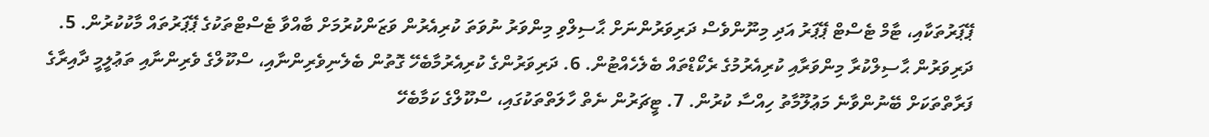ޕޭޕަރުތަކާއި، ޓާމް ޓެސްޓް ޕޭޕަރު އަދި މިނޫންވެސް ދަރިވަރުންނަށް ޙާސިލްވި މިންވަރު ނުވަތަ ކުރިއެރުން ވަޒަންކުރުމަށް ބާއްވާ ޓެސްޓްތަކުގެ ޕޭޕަރުތައް މާކުކުރުން. 5. ދަރިވަރުން ޙާސިލްކުރާ މިންވަރާއި ކުރިއެރުމުގެ ރެކޯޑްތައް ބެލެހެއްޓުން. 6. ދަރިވަރުންގެ ކުރިއެރުމާބެހޭ ގޮތުން ބެލެނިވެރިންނާއި، ސްކޫލްގެ ވެރިންނާއި ތަޢުލީމީ ދާއިރާގެ ފަރާތްތަކަށް ބޭނުންވާނެ މަޢުލޫމާތު ހިއްސާ ކުރުން. 7. ޓީޗަރުން ނެތް ހާލަތްތަކުގައި، ސްކޫލްގެ ކަމާބެހޭ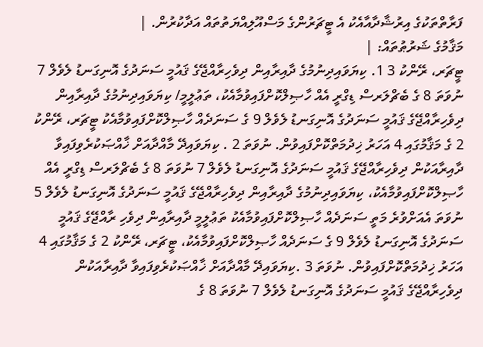ފަރާތްތަކުގެ އިރުޝާދާއާއެކު އެ ޓީޗަރުންގެ މަސްއޫލިއްޔަތުތައް އަދާކުރުން. |
މަޤާމުގެ ޝަރުޠުތައް: |
ޓީޗަރ، ރޭންކު 3 1. ކިޔަވައިދިނުމުގެ ދާއިރާއިން ދިވެހިރާއްޖޭގެ ޤައުމީ ސަނަދުގެ އޮނިގަނޑު ލެވެލް 7 ނުވަތަ 8 ގެ ބެޗްލަރސް ޑިގްރީ އެއް ހާޞިލްކޮށްފައިވުމާއެކު، ތަޢުލީމީ/ ކިޔަވައިދިނުމުގެ ދާއިރާއިން ދިވެހިރާއްޖޭގެ ޤައުމީ ސަނަދުގެ އޮނިގަނޑު ލެވެލް 9 ގެ ސަނަދެއް ހާޞިލްކޮށްފައިވުމާއެކު ޓީޗަރ، ރޭންކު 2 ގެ މަޤާމުގައި 4 އަހަރު ޚިދުމަތްކޮށްފައިވުން. ނުވަތަ 2 . ކިޔަވައިދޭ މާއްދާއަށް ޚާއްޞަކުރެވިފައިވާ ދާއިރާއަކުން ދިވެހިރާއްޖޭގެ ޤައުމީ ސަނަދުގެ އޮނިގަނޑު ލެވެލް 7 ނުވަތަ 8 ގެ ބެޗްލަރސް ޑިގްރީ އެއް ހާޞިލްކޮށްފައިވުމާއެކު، ކިޔަވައިދިނުމުގެ ދާއިރާއިން ދިވެހިރާއްޖޭގެ ޤައުމީ ސަނަދުގެ އޮނިގަނޑު ލެވެލް 5 ނުވަތަ އެއަށްވުރެ މަތީ ސަނަދެއް ހާޞިލްކޮށްފައިވުމާއެކު ތަޢުލީމީ ދާއިރާއިން ދިވެހި ރާއްޖޭގެ ޤައުމީ ސަނަދުގެ އޮނިގަނޑު ލެވެލް 9 ގެ ސަނަދެއް ހާޞިލްކޮށްފައިވުމާއެކު، ޓީޗަރ، ރޭންކު 2 ގެ މަޤާމުގައި 4 އަހަރު ޚިދުމަތްކޮށްފައިވުން. ނުވަތަ 3 .ކިޔަވައިދޭ މާއްދާއަށް ޚާއްޞަކުރެވިފައިވާ ދާއިރާއަކުން ދިވެހިރާއްޖޭގެ ޤައުމީ ސަނަދުގެ އޮނިގަނޑު ލެވެލް 7 ނުވަތަ 8 ގެ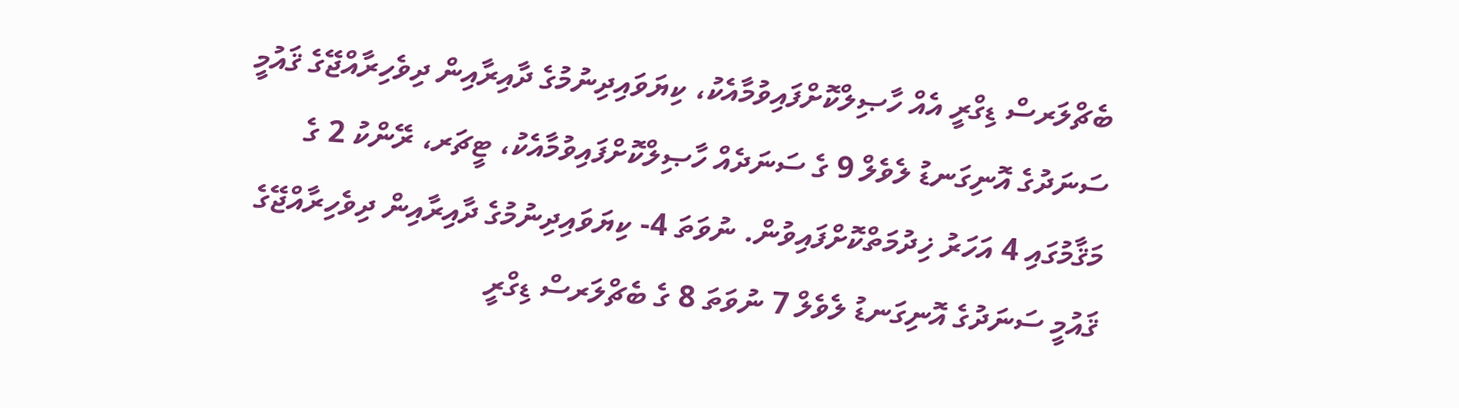ބެޗްލަރސް ޑިގްރީ އެއް ހާޞިލްކޮށްފައިވުމާއެކު، ކިޔަވައިދިނުމުގެ ދާއިރާއިން ދިވެހިރާއްޖޭގެ ޤައުމީ ސަނަދުގެ އޮނިގަނޑު ލެވެލް 9 ގެ ސަނަދެއް ހާޞިލްކޮށްފައިވުމާއެކު، ޓީޗަރ، ރޭންކު 2 ގެ މަޤާމުގައި 4 އަހަރު ޚިދުމަތްކޮށްފައިވުން. ނުވަތަ 4- ކިޔަވައިދިނުމުގެ ދާއިރާއިން ދިވެހިރާއްޖޭގެ ޤައުމީ ސަނަދުގެ އޮނިގަނޑު ލެވެލް 7 ނުވަތަ 8 ގެ ބެޗްލަރސް ޑިގްރީ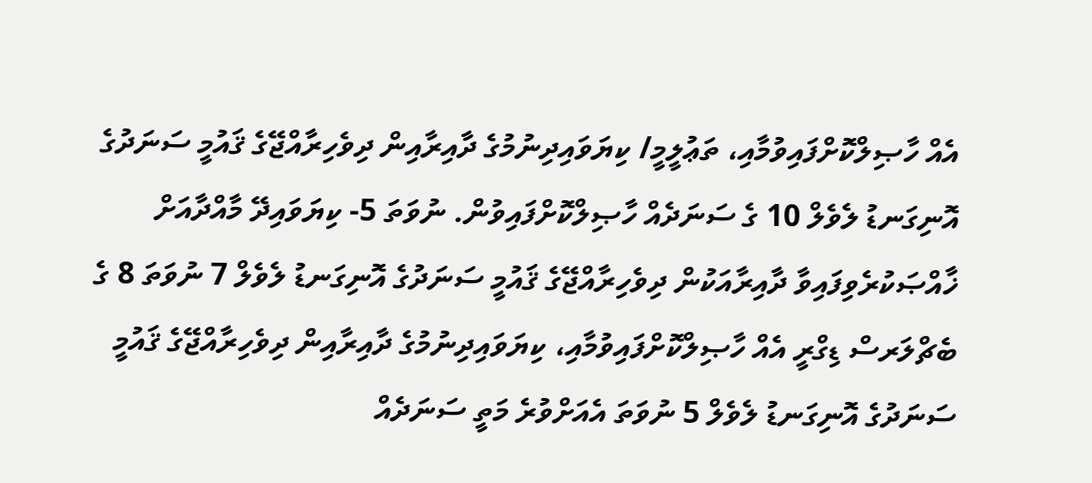އެއް ހާޞިލްކޮށްފައިވުމާއި، ތަޢުލީމީ/ ކިޔަވައިދިނުމުގެ ދާއިރާއިން ދިވެހިރާއްޖޭގެ ޤައުމީ ސަނަދުގެ އޮނިގަނޑު ލެވެލް 10 ގެ ސަނަދެއް ހާޞިލްކޮށްފައިވުން. ނުވަތަ 5- ކިޔަވައިދޭ މާއްދާއަށް ޚާއްޞަކުރެވިފައިވާ ދާއިރާއަކުން ދިވެހިރާއްޖޭގެ ޤައުމީ ސަނަދުގެ އޮނިގަނޑު ލެވެލް 7 ނުވަތަ 8 ގެ ބެޗްލަރސް ޑިގްރީ އެއް ހާޞިލްކޮށްފައިވުމާއި، ކިޔަވައިދިނުމުގެ ދާއިރާއިން ދިވެހިރާއްޖޭގެ ޤައުމީ ސަނަދުގެ އޮނިގަނޑު ލެވެލް 5 ނުވަތަ އެއަށްވުރެ މަތީ ސަނަދެއް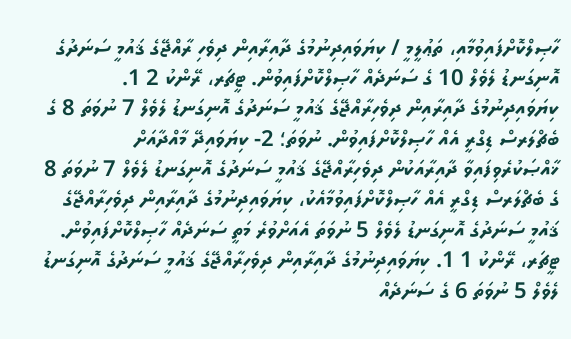ހާޞިލްކޮށްފައިވުމާއި، ތަޢުލީމީ / ކިޔަވައިދިނުމުގެ ދާއިރާއިން ދިވެހި ރާއްޖޭގެ ޤައުމީ ސަނަދުގެ އޮނިގަނޑު ލެވެލް 10 ގެ ސަނަދެއް ހާޞިލްކޮށްފައިވުން. ޓީޗަރ، ރޭންކު 2 1. ކިޔަވައިދިނުމުގެ ދާއިރާއިން ދިވެހިރާއްޖޭގެ ޤައުމީ ސަނަދުގެ އޮނިގަނޑު ލެވެލް 7 ނުވަތަ 8 ގެ ބެޗްލަރސް ޑިގްރީ އެއް ހާޞިލްކޮށްފައިވުން. ނުވަތަ؛ 2- ކިޔަވައިދޭ މާއްދާއަށް ޚާއްޞަކުރެވިފައިވާ ދާއިރާއަކުން ދިވެހިރާއްޖޭގެ ޤައުމީ ސަނަދުގެ އޮނިގަނޑު ލެވެލް 7 ނުވަތަ 8 ގެ ބެޗްލަރސް ޑިގްރީ އެއް ހާޞިލްކޮށްފައިވުމާއެކު، ކިޔަވައިދިނުމުގެ ދާއިރާއިން ދިވެހިރާއްޖޭގެ ޤައުމީ ސަނަދުގެ އޮނިގަނޑު ލެވެލް 5 ނުވަތަ އެއަށްވުރެ މަތީ ސަނަދެއް ހާޞިލްކޮށްފައިވުން. ޓީޗަރ، ރޭންކު 1 1. ކިޔަވައިދިނުމުގެ ދާއިރާއިން ދިވެހިރާއްޖޭގެ ޤައުމީ ސަނަދުގެ އޮނިގަނޑު ލެވެލް 5 ނުވަތަ 6 ގެ ސަނަދެއް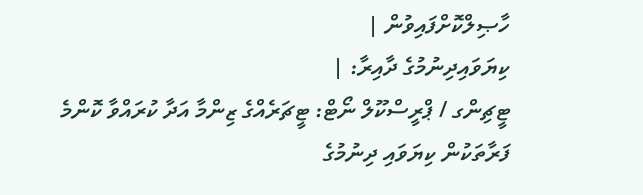ހާޞިލްކޮށްފައިވުން |
ކިޔަވައިދިނުމުގެ ދާއިރާ: |
ޓީޗިންގ / ޕްރީސްކޫލް ނޯޓް: ޓީޗަރެއްގެ ޒިންމާ އަދާ ކުރައްވާ ކޮންމެ ފަރާތަކުން ކިޔަވައި ދިނުމުގެ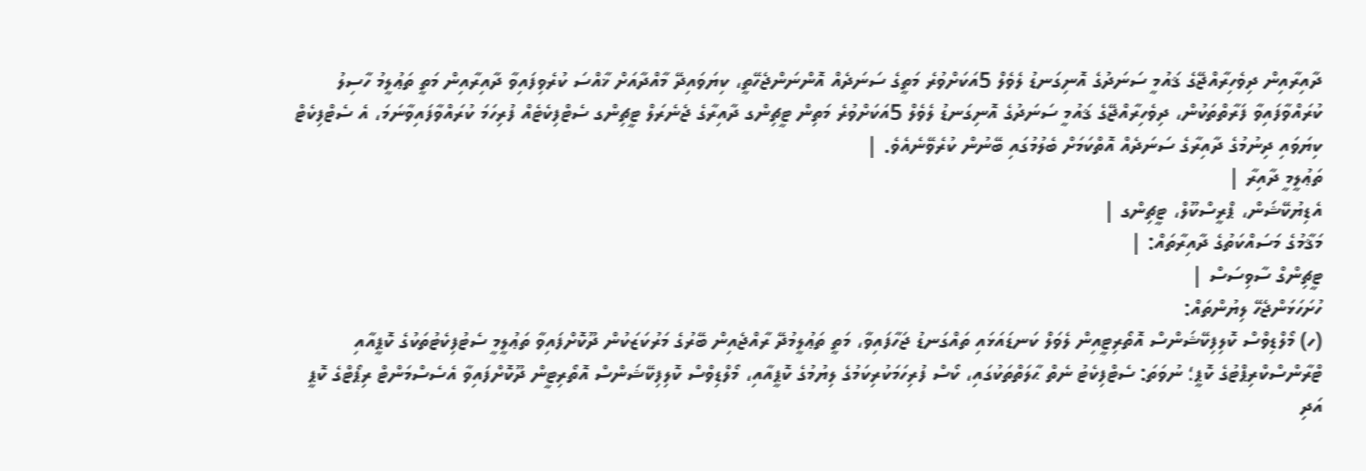ދާއިރާއިން ދިވެހިރާއްޖޭގެ ޤައުމީ ސަނަދުގެ އޮނިގަނޑު ލެވެލް 5އަކަށްވުރެ މަތީގެ ސަނަދެއް އޮންނަންޖެހޭތީ، ކިޔަވައިދޭ މާއްދާއަށް ޚާއްސަ ކުރެވިފައިވާ ދާއިރާއިން މަތީ ތަޢުލީމު ހާސިލު ކުރައްވާފައިވާ ފަރާތްތަކުން، ދިވެހިރާއްޖޭގެ ޤައުމީ ސަނަދުގެ އޮނިގަނޑު ލެވެލް 5އަކަށްވުރެ މަތިން ޓީޗިންގ ދާއިރާގެ ޖެނެރަލް ޓީޗިންގ ސެޓްފިކެޓެއް ފުރިހަމަ ކުރައްވާފައިވާނަމަ، އެ ސެޓްފިކެޓް ކިޔަވައި ދިނުމުގެ ދާއިރާގެ ސަނަދެއް އޮތްކަމަށް ބެލުމުގައި ބޭނުން ކުރެވޭނެއެވެ. |
ތަޢުލީމީ ދާއިރާ |
އެޑިޔުކޭޝަން، ޕްރީސްކޫލް، ޓީޗިންގ |
މަޤާމުގެ މަސައްކަތުގެ ދާއިރާތައް: |
ޓީޗިންގް ސާވިސަސް |
ހުށަހަޅަންޖެހޭ ލިޔުންތައް:
(ހ) މޯލްޑިވްސް ކޮލިފިކޭޝަންސް އޮތޯރިޓީއިން ލެވަލް ކަނޑައަޅައި ތައްގަނޑު ޖަހާފައިވާ، މަތީ ތަޢުލީމުދޭ ރާއްޖެއިން ބޭރުގެ މަރުކަޒަކުން ދޫކޮށްފައިވާ ތަޢުލީމީ ސެޓުފިކެޓުތަކުގެ ކޮޕީއާއި ޓްރާންސްކްރިޕްޓުގެ ކޮޕީ؛ ނުވަތަ: ސެޓްފިކެޓު ނެތް ޙާލަތްތަކުގައި، ކޯސް ފުރިހަމަކުރިކަމުގެ ލިޔުމުގެ ކޮޕީއާއި، މޯލްޑިވްސް ކޮލިފިކޭޝަންސް އޮތޯރިޓީން ދޫކޮށްފައިވާ އެސެސްމަންޓް ރިޕޯޓްގެ ކޮޕީ އަދި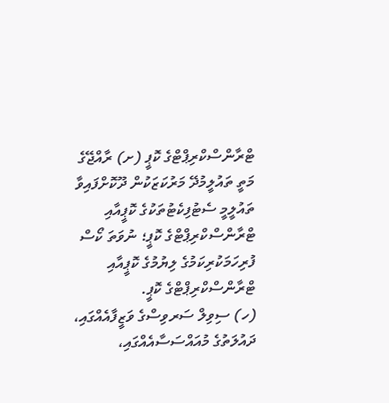ޓްރާންސްކްރިޕްޓްގެ ކޮޕީ (ށ) ރާއްޖޭގެ މަތީ ތައުލީމުދޭ މަރުކަޒަކުން ދޫކޮށްފައިވާ ތައުލީމީ ސެޓުފިކެޓުތަކުގެ ކޮޕީއާއި ޓްރާންސްކްރިޕްޓްގެ ކޮޕީ؛ ނުވަތަ ކޯސް ފުރިހަމަކުރިކަމުގެ ލިޔުމުގެ ކޮޕީއާއި ޓްރާންސްކްރިޕްޓްގެ ކޮޕީ.
(ހ) ސިވިލް ސަރވިސްގެ ވަޒީފާއެއްގައި، ދައުލަތުގެ މުއައްސަސާއެއްގައި،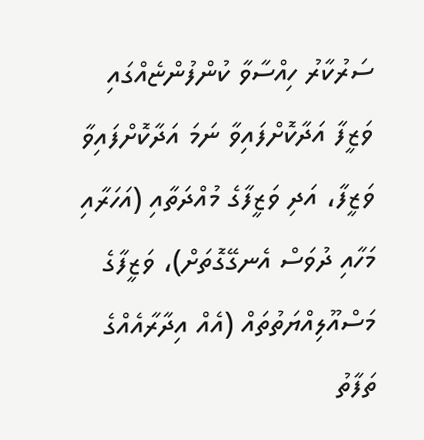ސަރުކާރު ހިއްސާވާ ކުންފުންޏެއްގައި ވަޒީފާ އަދާކޮށްފައިވާ ނަމަ އަދާކޮށްފައިވާ ވަޒީފާ، އަދި ވަޒީފާގެ މުއްދަތާއި (އަހަރާއި މަހާއި ދުވަސް އެނގޭގޮތަށް)، ވަޒީފާގެ މަސްއޫލިއްޔަތުތައް (އެއް އިދާރާއެއްގެ ތަފާތު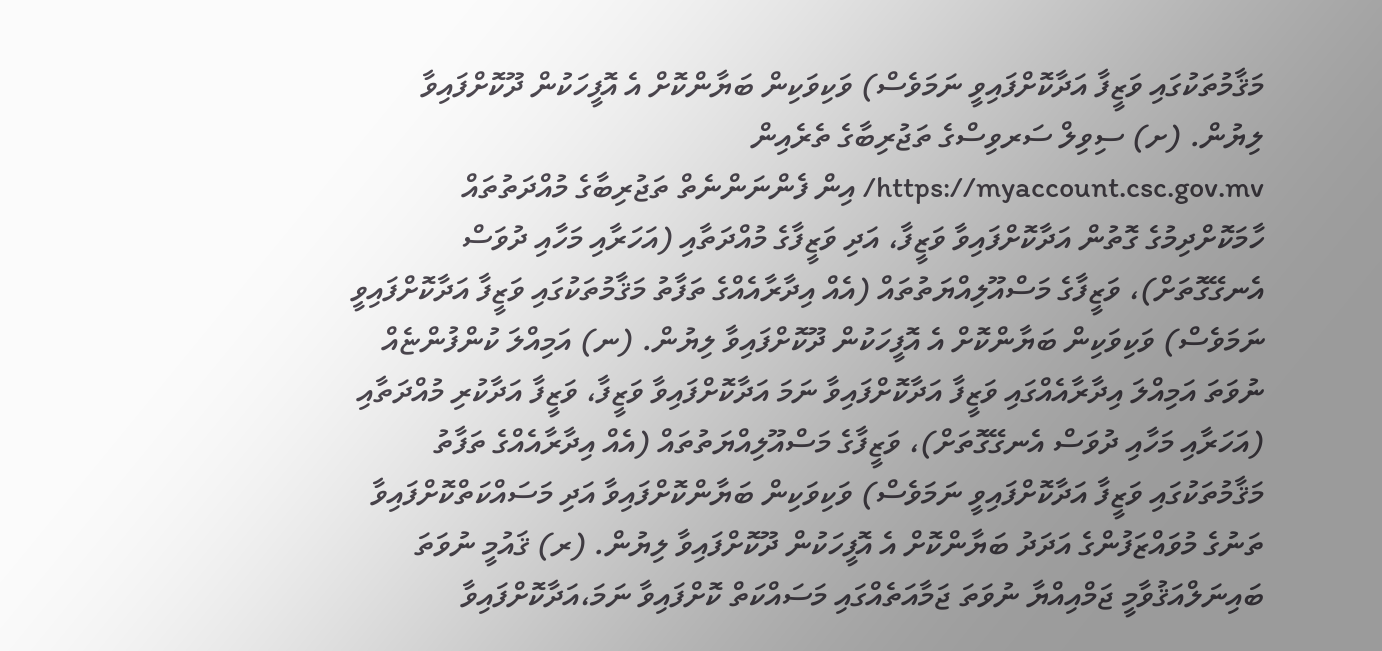މަޤާމުތަކުގައި ވަޒީފާ އަދާކޮށްފައިވީ ނަމަވެސް) ވަކިވަކިން ބަޔާންކޮށް އެ އޮފީހަކުން ދޫކޮށްފައިވާ ލިޔުން. (ށ) ސިވިލް ސަރވިސްގެ ތަޖުރިބާގެ ތެރެއިން https://myaccount.csc.gov.mv/ އިން ފެންނަންނެތް ތަޖުރިބާގެ މުއްދަތުތައް ހާމަކޮށްދިމުގެ ގޮތުން އަދާކޮށްފައިވާ ވަޒީފާ، އަދި ވަޒީފާގެ މުއްދަތާއި (އަހަރާއި މަހާއި ދުވަސް އެނގޭގޮތަށް)، ވަޒީފާގެ މަސްއޫލިއްޔަތުތައް (އެއް އިދާރާއެއްގެ ތަފާތު މަޤާމުތަކުގައި ވަޒީފާ އަދާކޮށްފައިވީ ނަމަވެސް) ވަކިވަކިން ބަޔާންކޮށް އެ އޮފީހަކުން ދޫކޮށްފައިވާ ލިޔުން. (ނ) އަމިއްލަ ކުންފުންޏެއް ނުވަތަ އަމިއްލަ އިދާރާއެއްގައި ވަޒީފާ އަދާކޮށްފައިވާ ނަމަ އަދާކޮށްފައިވާ ވަޒީފާ، ވަޒީފާ އަދާކުރި މުއްދަތާއި (އަހަރާއި މަހާއި ދުވަސް އެނގޭގޮތަށް)، ވަޒީފާގެ މަސްއޫލިއްޔަތުތައް (އެއް އިދާރާއެއްގެ ތަފާތު މަޤާމުތަކުގައި ވަޒީފާ އަދާކޮށްފައިވީ ނަމަވެސް) ވަކިވަކިން ބަޔާންކޮށްފައިވާ އަދި މަސައްކަތްކޮށްފައިވާ ތަނުގެ މުވައްޒަފުންގެ އަދަދު ބަޔާންކޮށް އެ އޮފީހަކުން ދޫކޮށްފައިވާ ލިޔުން. (ރ) ޤައުމީ ނުވަތަ ބައިނަލްއަޤުވާމީ ޖަމްއިއްޔާ ނުވަތަ ޖަމާއަތެއްގައި މަސައްކަތް ކޮށްފައިވާ ނަމަ،އަދާކޮށްފައިވާ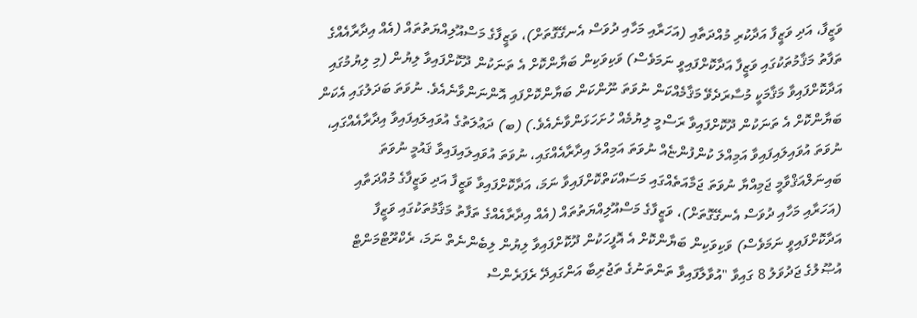ވަޒީފާ، އަދި ވަޒީފާ އަދާކުރި މުއްދަތާއި (އަހަރާއި މަހާއި ދުވަސް އެނގޭގޮތަށް)، ވަޒީފާގެ މަސްއޫލިއްޔަތުތައް (އެއް އިދާރާއެއްގެ ތަފާތު މަޤާމުތަކުގައި ވަޒީފާ އަދާކޮށްފައިވީ ނަމަވެސް) ވަކިވަކިން ބަޔާންކޮށް އެ ތަނަކުން ދޫކޮށްފައިވާ ލިޔުން (މި ލިޔުމުގައި އަދާކޮށްފައިވާ މަޤާމަކީ މުސާރަދެވޭ މަޤާމެއްކަން ނުވަތަ ނޫންކަން ބަޔާންކޮށްފައި އޮންނަންވާނެއެވެ. ނުވަތަ ބަދަލުގައި އެކަން ބަޔާންކޮށް އެ ތަނަކުން ދޫކޮށްފައިވާ ރަސްމީ ލިޔުމެއް ހުށަހަޅަންވާނެއެވެ.) (ބ) ދަޢުލަތުގެ އުވައިލައިފައިވާ އިދާރާއެއްގައި، ނުވަތަ އުވައިލައިފައިވާ އަމިއްލަ ކުންފުންޏެއް ނުވަތަ އަމިއްލަ އިދާރާއެއްގައި، ނުވަތަ އުވައިލައިފައިވާ ޤައުމީ ނުވަތަ ބައިނަލްއަޤްވާމީ ޖަމިއްޔާ ނުވަތަ ޖަމާއަތެއްގައި މަސައްކަތްކޮށްފައިވާ ނަމަ، އަދާކޮށްފައިވާ ވަޒީފާ އަދި ވަޒީފާގެ މުއްދަތާއި (އަހަރާއި މަހާއި ދުވަސް އެނގޭގޮތަށް)، ވަޒީފާގެ މަސްއޫލިއްޔަތުތައް (އެއް އިދާރާއެއްގެ ތަފާތު މަޤާމުތަކުގައި ވަޒީފާ އަދާކޮށްފައިވީ ނަމަވެސް) ވަކިވަކިން ބަޔާންކޮށް އެ އޮފީހަކުން ދޫކޮށްފައިވާ ލިޔުން ލިބެންނެތް ނަމަ، ރެކްރޫޓްމަންޓް އުޞޫލުގެ ޖަދުވަލު 8 ގައިވާ "އުވާލާފައިވާ ތަންތަނުގެ ތަޖުރިބާ އަންގައިދޭ ރެފަރެންސް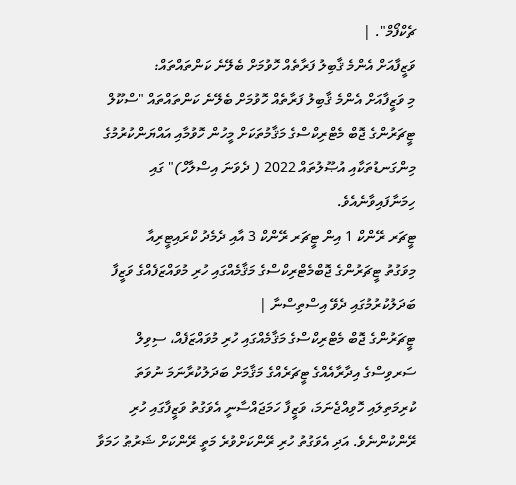ޗެކްފޯމް". |
ވަޒީފާއަށް އެންމެ ޤާބިލު ފަރާތެއް ހޮވުމަށް ބެލޭނެ ކަންތައްތައް:
މި ވަޒީފާއަށް އެންމެ ޤާބިލު ފަރާތެއް ހޮވުމަށް ބެލޭނެ ކަންތައްތައް "ސްކޫލް ޓީޗަރުންގެ ޖޮބް މެޓްރިކްސްގެ މަޤާމުތަކަށް މީހުން ހޮވުމާއި އައްޔަންކުރުމުގެ މިންގަނޑުތަކާއި އުޞޫލުތައް 2022 ( ދެވަނަ އިސްލާހް)" ގައި ހިމަނާފައިވާނެއެވެ.
ޓީޗަރ ރޭންކް 1 އިން ޓީޗަރ ރޭންކް 3 އާއި ދެމެދު ކްރައިޓީރިއާ
މިވަގުތު ޓީޗަރުންގެ ޖޮބްމެޓްރިކްސްގެ މަޤާމެއްގައި ހުރި މުވައްޒަފެއްގެ ވަޒީފާ ބަދަލުކުރުމުގައި ދެވޭ އިސްތިސްނާ |
ޓީޗަރުންގެ ޖޮބް މެޓްރިކްސްގެ މަޤާމެއްގައި ހުރި މުވައްޒަފެއް، ސިވިލް ސަރވިސްގެ އިދާރާއެއްގެ ޓީޗަރެއްގެ މަޤާމަށް ބަދަލުކުރާނަމަ ނުވަތަ ކުރިމަތިލައި ހޮވިއްޖެނަމަ، ވަޒީފާ ހަމަޖައްސާނީ އެވަގުތު ވަޒީފާގައި ހުރި ރޭންކުންނެވެ. އަދި އެވަގުތު ހުރި ރޭންކަށްވުރެ މަތީ ރޭންކަށް ޝަރުޠު ހަމަވާ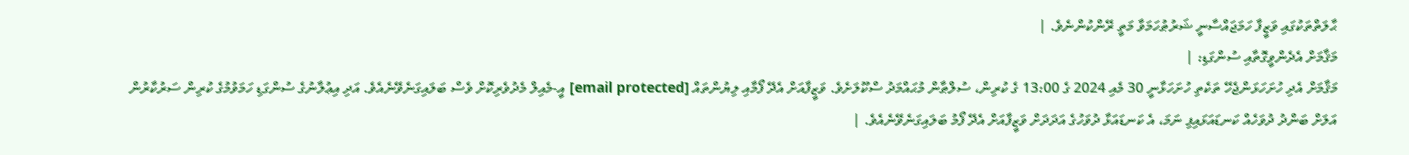ޙާލަތްތަކުގައި ވަޒީފާ ހަމަޖައްސާނީ ޝަރުޠުހަމަވާ މަތީ ރޭންކުންނެވެ. |
މަޤާމަށް އެދެންވީގޮތާއި ސުންގަޑި: |
މަޤާމަށް އެދި ހުށަހަޅަންޖެހޭ ތަކެތި ހުށަހަޅާނީ 30 މެއި 2024 ގެ 13:00 ގެ ކުރިން، ސުލްޠާން މުޙައްމަދު ސްކޫލަށެވެ. ވަޒީފާއަށް އެދޭ ފޯމާއި ލިޔުންތައް [email protected] އީ-މެއިލް މެދުވެރިކޮށް ވެސް ބަލައިގަނެވޭނެއެވެ. އަދި އިޢުލާނުގެ ސުންގަޑި ހަމަވުމުގެ ކުރިން ސަރުކާރުން އަލަށް ބަންދު ދުވަހެއް ކަނޑައަޅައިފި ނަމަ، އެ ކަނޑައަޅާ ދުވަހުގެ އަދަދަށް ވަޒީފާއަށް އެދޭ ފޯމު ބަލައިގަނެވޭނެއެވެ. |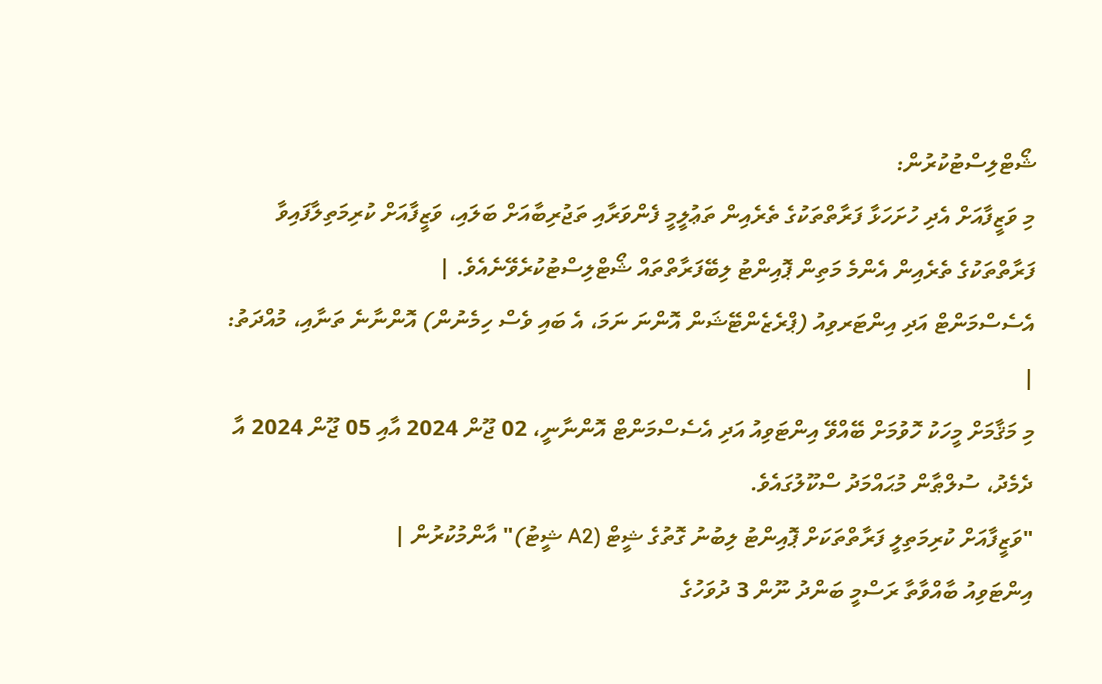ޝޯޓްލިސްޓުކުރުން:
މި ވަޒީފާއަށް އެދި ހުށަހަޅާ ފަރާތްތަކުގެ ތެރެއިން ތަޢުލީމީ ފެންވަރާއި ތަޖުރިބާއަށް ބަލައި، ވަޒީފާއަށް ކުރިމަތިލާފައިވާ ފަރާތްތަކުގެ ތެރެއިން އެންމެ މަތިން ޕޮއިންޓު ލިބޭފަރާތްތައް ޝޯޓްލިސްޓުކުރެވޭނެއެވެ. |
އެސެސްމަންޓް އަދި އިންޓަރވިއު (ޕްރެޒެންޓޭޝަން އޮންނަ ނަމަ، އެ ބައި ވެސް ހިމެނުން) އޮންނާނެ ތަނާއި، މުއްދަތު: |
މި މަޤާމަށް މީހަކު ހޮވުމަށް ބޭއްވޭ އިންޓަވިއު އަދި އެސެސްމަންޓް އޮންނާނީ، 02 ޖޫން 2024 އާއި 05 ޖޫން 2024 އާ ދެމެދު، ސުލްޠާން މުޙައްމަދު ސްކޫލުގައެވެ.
"ވަޒީފާއަށް ކުރިމަތިލީ ފަރާތްތަކަށް ޕޮއިންޓު ލިބުނު ގޮތުގެ ޝީޓް (A2 ޝީޓު)" އާންމުކުރުން |
އިންޓަވިއު ބާއްވާތާ ރަސްމީ ބަންދު ނޫން 3 ދުވަހުގެ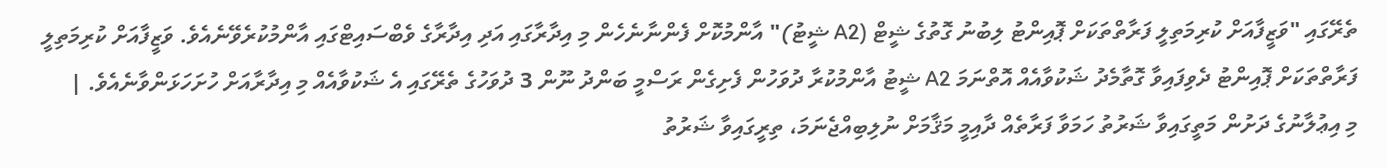ތެރޭގައި "ވަޒީފާއަށް ކުރިމަތިލީ ފަރާތްތަކަށް ޕޮއިންޓު ލިބުނު ގޮތުގެ ޝީޓް (A2 ޝީޓު)" އާންމުކޮށް ފެންނާނެހެން މި އިދާރާގައި އަދި އިދާރާގެ ވެބްސައިޓްގައި އާންމުކުރެވޭނެއެވެ. ވަޒީފާއަށް ކުރިމަތިލީ ފަރާތްތަކަށް ޕޮއިންޓު ދެވިފައިވާ ގޮތާމެދު ޝަކުވާއެއް އޮތްނަމަ A2 ޝީޓު އާންމުކުރާ ދުވަހުން ފެށިގެން ރަސްމީ ބަންދު ނޫން 3 ދުވަހުގެ ތެރޭގައި އެ ޝަކުވާއެއް މި އިދާރާއަށް ހުށަހަޅަންވާނެއެވެ. |
މި އިޢުލާނުގެ ދަށުން މަތީގައިވާ ޝަރުތު ހަމަވާ ފަރާތެއް ދާއިމީ މަޤާމަށް ނުލިބިއްޖެނަމަ، ތިރީގައިވާ ޝަރުތު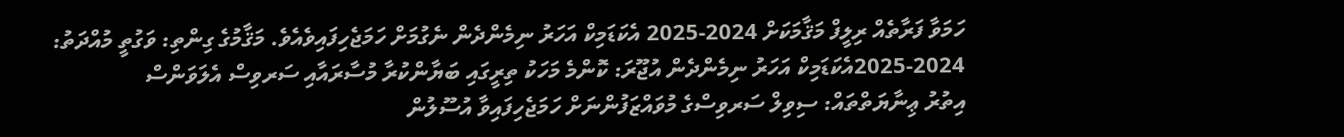ހަމަވާ ފަރާތެއް ރިލީފް މަޤާމަކަށް 2024-2025 އެކަޑަމިކް އަހަރު ނިމެންދެން ނެގުމަށް ހަމަޖެހިފައިވެއެވެ. މަޤާމުގެ ގިންތި: ވަގުތީ މުއްދަތު: 2024-2025އެކަޑަމިކް އަހަރު ނިމެންދެން އުޖޫރަ: ކޮންމެ މަހަކު ތިރީގައި ބަޔާންކުރާ މުސާރައާއި ސަރވިސް އެލަވަންސް
އިތުރު ޢިނާޔަތްތައް: ސިވިލް ސަރވިސްގެ މުވައްޒަފުންނަށް ހަމަޖެހިފައިވާ އުސޫލުން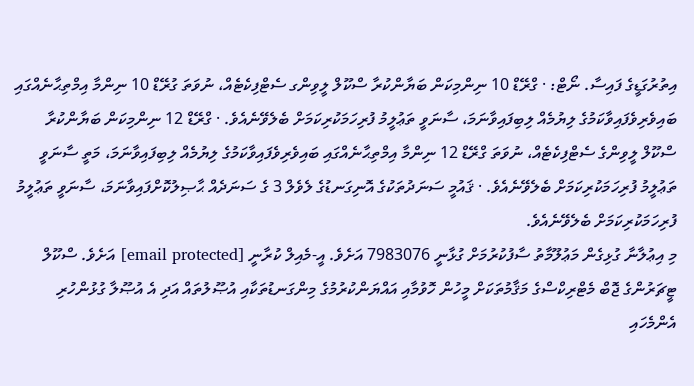އިތުރުގަޑީގެ ފައިސާ. ނޯޓް: · ގްރޭޑް 10 ނިންމިކަން ބަޔާންކުރާ ސްކޫލް ލީވިންގ ސެޓްފިކެޓެއް، ނުވަތަ ގުރޭޑް 10 ނިންމާ އިމްތިޙާނެއްގައި ބައިވެރިވެފައިވާކަމުގެ ލިޔުމެއް ލިބިފައިވާނަމަ، ސާނަވީ ތަޢުލީމު ފުރިހަމަކުރިކަމަށް ބެލެވޭނެއެވެ. · ގްރޭޑް 12 ނިންމިކަން ބަޔާންކުރާ ސްކޫލް ލީވިންގެ ސެޓްފިކެޓެއް، ނުވަތަ ގްރޭޑް 12 ނިންމާ އިމްތިޙާނެއްގައި ބައިވެރިވެފައިވާކަމުގެ ލިޔުމެއް ލިބިފައިވާނަމަ، މަތީ ސާނަވީ ތަޢުލީމު ފުރިހަމަކުރިކަމަށް ބެލެވޭނެއެވެ. · ޤައުމީ ސަނަދުތަކުގެ އޮނިގަނޑުގެ ލެވެލް 3 ގެ ސަނަދެއް ޙާޞިލުކޮށްފައިވާނަމަ، ސާނަވީ ތަޢުލީމު ފުރިހަމަކުރިކަމަށް ބެލެވޭނެއެވެ.
މި އިޢުލާނާ ގުޅިގެން މަޢުލޫމާތު ސާފުކުރުމަށް ގުޅާނީ 7983076 އަށެވެ. އީ-މެއިލް ކުރާނީ [email protected] އަށެވެ. ސްކޫލް ޓީޗަރުންގެ ޖޮބް މެޓްރިކްސްގެ މަޤާމުތަކަށް މީހުން ހޮވުމާއި އައްޔަންކުރުމުގެ މިންގަނޑުތަކާއި އުޞޫލުތައް އަދި އެ އުޞޫލާ ގުޅުންހުރި އެންމެހައި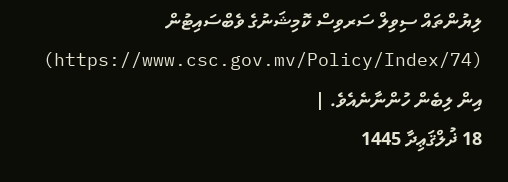ލިޔުންތައް ސިވިލް ސަރވިސް ކޮމިޝަނުގެ ވެބްސައިޓުން (https://www.csc.gov.mv/Policy/Index/74) އިން ލިބެން ހުންނާނެއެވެ. |
18 ޛުލްޤަޢިދާ 1445